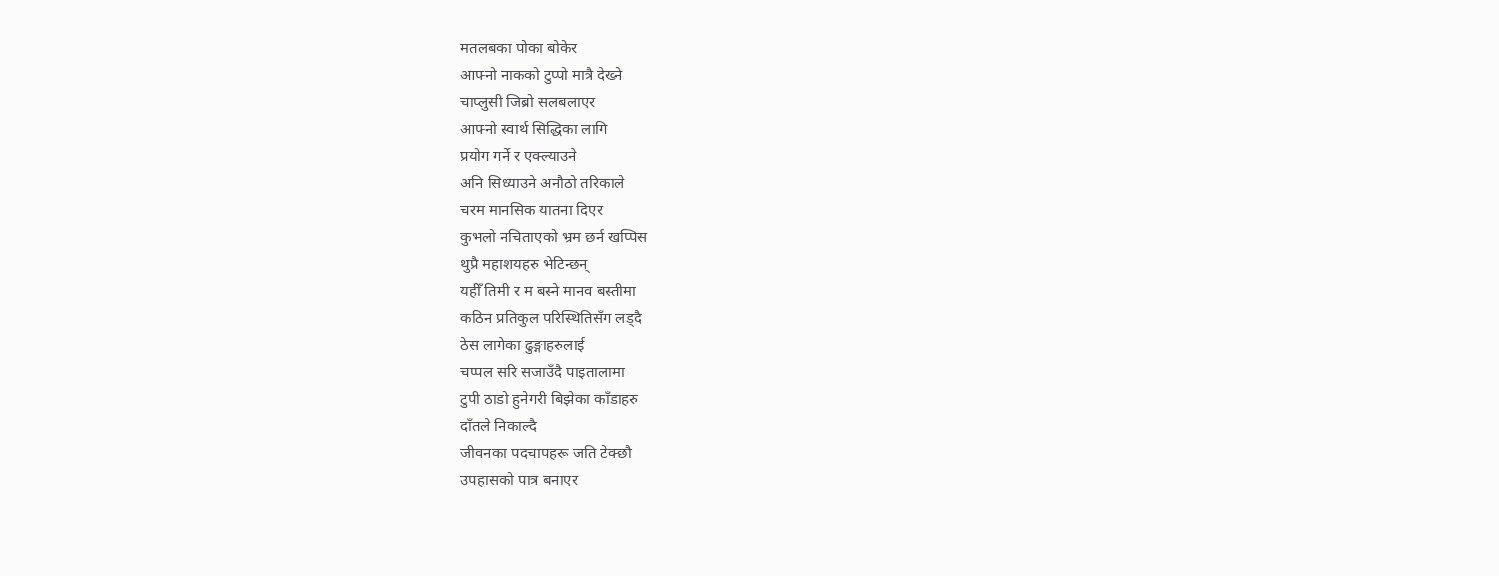मतलबका पोका बोकेर
आफ्नो नाकको टुप्पो मात्रै देख्ने
चाप्लुसी जिब्रो सलबलाएर
आफ्नो स्वार्थ सिद्धिका लागि
प्रयोग गर्ने र एक्ल्याउने
अनि सिध्याउने अनौठो तरिकाले
चरम मानसिक यातना दिएर
कुभलो नचिताएको भ्रम छर्न खप्पिस
थुप्रै महाशयहरु भेटिन्छन्
यहीँ तिमी र म बस्ने मानव बस्तीमा
कठिन प्रतिकुल परिस्थितिसँग लड्दै
ठेस लागेका ढुङ्गाहरुलाई
चप्पल सरि सजाउँदै पाइतालामा
टुपी ठाडो हुनेगरी बिझेका काँडाहरु
दाँतले निकाल्दै
जीवनका पदचापहरू जति टेक्छौ
उपहासको पात्र बनाएर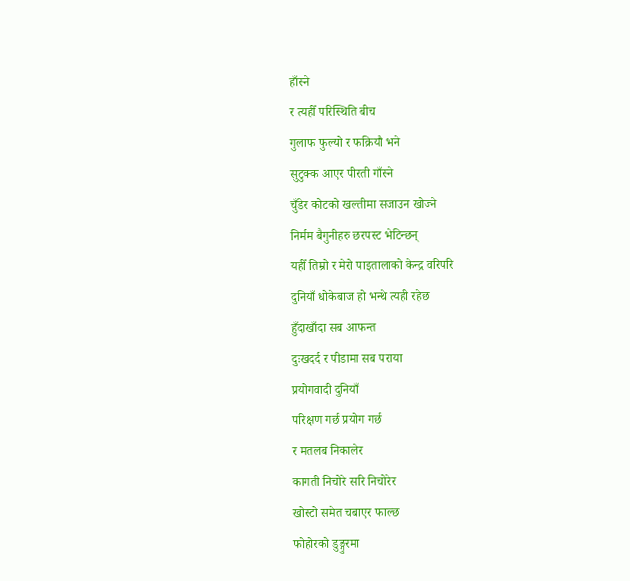हाँस्ने
र त्यहीँ परिस्थिति बीच
गुलाफ फुल्यो र फक्रियौ भने
सुटुक्क आएर पीरती गाँस्ने
चुँडेर कोटको खल्तीमा सजाउन खोज्ने
निर्मम बैगुनीहरु छरपस्ट भेटिन्छन्
यहीँ तिम्रो र मेरो पाइतालाको केन्द्र वरिपरि
दुनियाँ धोकेबाज हो भन्थे त्यही रहेछ
हुँदाखाँदा सब आफन्त
दुःखदर्द र पीडामा सब पराया
प्रयोगवादी दुनियाँ
परिक्षण गर्छ प्रयोग गर्छ
र मतलब निकालेर
कागती निचोरे सरि निचोरेर
खोस्टो समेत चबाएर फाल्छ
फोहोरको डुङ्गुरमा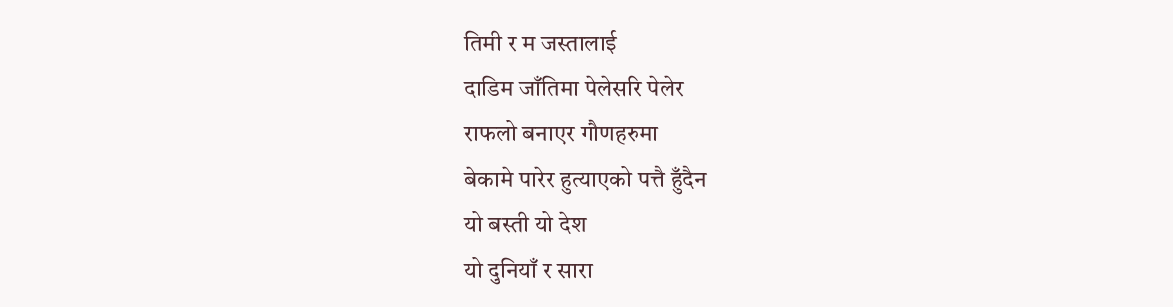तिमी र म जस्तालाई
दाडिम जाँतिमा पेलेसरि पेलेर
राफलो बनाएर गौणहरुमा
बेकामे पारेर हुत्याएको पत्तै हुँदैन
यो बस्ती यो देश
यो दुनियाँ र सारा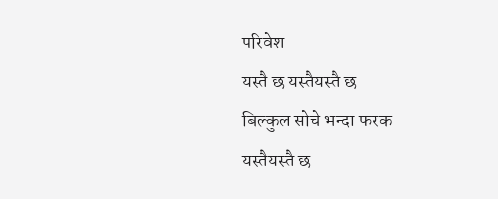परिवेश
यस्तै छ यस्तैयस्तै छ
बिल्कुल सोचे भन्दा फरक
यस्तैयस्तै छ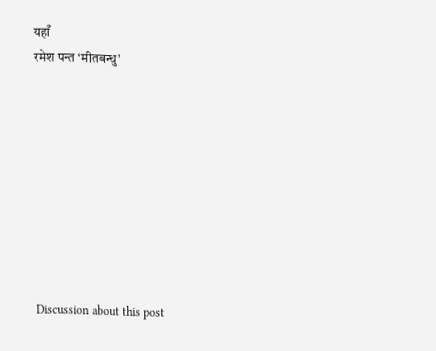यहाँ
रमेश पन्त ‘मीतबन्धु’









Discussion about this post